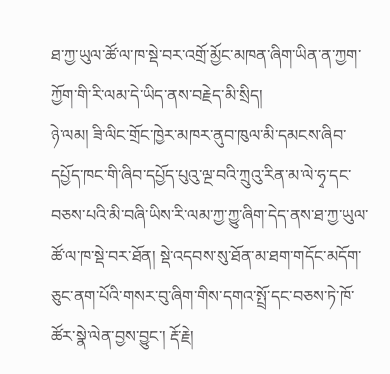ཐ་ཀྱ་ཡུལ་ཚོ་ལ་ཁ་སྡེ་བར་འགྲོ་མྱོང་མཁན་ཞིག་ཡིན་ན་ཀྱག་ཀྱོག་གི་རི་ལམ་དེ་ཡིད་ནས་བརྗེད་མི་སྲིད།
ཉེ་ལམ། ཟི་ལིང་གྲོང་ཁྱེར་མཁར་ནུབ་ཁུལ་མི་དམངས་ཞིབ་དཔྱོད་ཁང་གི་ཞིབ་དཔྱོད་པུའུ་ལྔ་བའི་ཀྲུའུ་རིན་མ་ལེ་ཧྭ་དང་བཅས་པའི་མི་བཞི་ཡིས་རི་ལམ་ཀྱ་ཀྱུ་ཞིག་དེད་ནས་ཐ་ཀྱ་ཡུལ་ཚོ་ལ་ཁ་སྡེ་བར་ཐོན། སྡེ་འདབས་སུ་ཐོན་མ་ཐག་གདོང་མདོག་ཅུང་ནག་པོའི་གསར་བུ་ཞིག་གིས་དགའ་སྤྲོ་དང་བཅས་ཏེ་ཁོ་ཚོར་སྣེ་ལེན་བྱས་བྱུང་། རྡོ་རྗེ།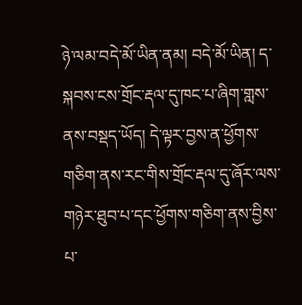ཉེ་ལམ་བདེ་མོ་ཡིན་ནམ། བདེ་མོ་ཡིན། ད་སྐབས་ངས་གྲོང་རྡལ་དུ་ཁང་པ་ཞིག་གླས་ནས་བསྡད་ཡོད། དེ་ལྟར་བྱས་ན་ཕྱོགས་གཅིག་ནས་རང་གིས་གྲོང་རྡལ་དུ་ཞོར་ལས་གཉེར་ཐུབ་པ་དང་ཕྱོགས་གཅིག་ནས་བྱིས་པ་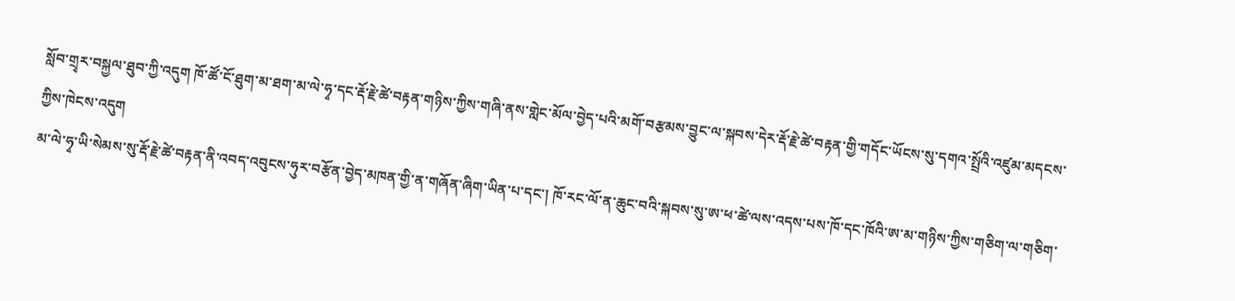སློབ་གྲྭར་བསྐྱལ་ཐུབ་ཀྱི་འདུག ཁོ་ཚོ་ངོ་ཐུག་མ་ཐག་མ་ལེ་ཧྭ་དང་རྡོ་རྗེ་ཚེ་བརྟན་གཉིས་ཀྱིས་གཞི་ནས་གླེང་མོལ་བྱེད་པའི་མགོ་བརྩམས་བྱུང་ལ་སྐབས་དེར་རྡོ་རྗེ་ཚེ་བརྟན་གྱི་གདོང་ཡོངས་སུ་དགའ་སྤྲོའི་འཛུམ་མདངས་ཀྱིས་ཁེངས་འདུག
མ་ལེ་ཧྭ་ཡི་སེམས་སུ་རྡོ་རྗེ་ཚེ་བརྟན་ནི་འབད་འབུངས་ཧུར་བརྩོན་བྱེད་མཁན་གྱི་ན་གཞོན་ཞིག་ཡིན་པ་དང་། ཁོ་རང་ལོ་ན་ཆུང་བའི་སྐབས་སུ་ཨ་ཕ་ཚེ་ལས་འདས་པས་ཁོ་དང་ཁོའི་ཨ་མ་གཉིས་ཀྱིས་གཅིག་ལ་གཅིག་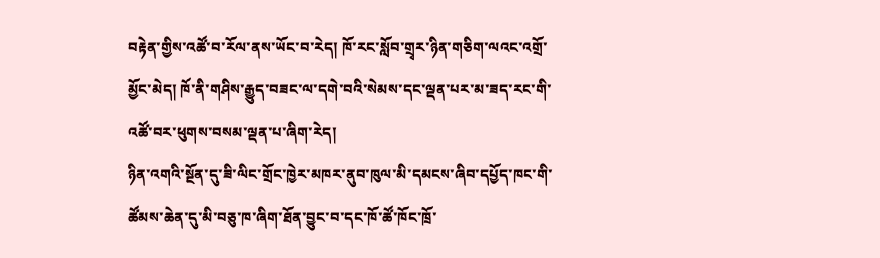བརྟེན་གྱིས་འཚོ་བ་རོལ་ནས་ཡོང་བ་རེད། ཁོ་རང་སློབ་གྲྭར་ཉིན་གཅིག་ལའང་འགྲོ་མྱོང་མེད། ཁོ་ནི་གཤིས་རྒྱུད་བཟང་ལ་དགེ་བའི་སེམས་དང་ལྡན་པར་མ་ཟད་རང་གི་འཚོ་བར་ཕུགས་བསམ་ལྡན་པ་ཞིག་རེད།
ཉིན་འགའི་སྔོན་དུ་ཟི་ལིང་གྲོང་ཁྱེར་མཁར་ནུབ་ཁུལ་མི་དམངས་ཞིབ་དཔྱོད་ཁང་གི་ཚོམས་ཆེན་དུ་མི་བཅུ་ཁ་ཞིག་ཐོན་བྱུང་བ་དང་ཁོ་ཚོ་ཁོང་ཁྲོ་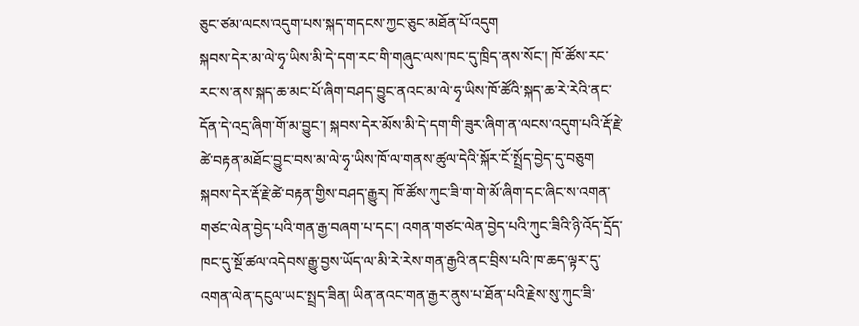ཅུང་ཙམ་ལངས་འདུག་པས་སྐད་གདངས་ཀྱང་ཅུང་མཐོན་པོ་འདུག
སྐབས་དེར་མ་ལེ་ཧྭ་ཡིས་མི་དེ་དག་རང་གི་གཞུང་ལས་ཁང་དུ་ཁྲིད་ནས་སོང་། ཁོ་ཚོས་རང་རང་ས་ནས་སྐད་ཆ་མང་པོ་ཞིག་བཤད་བྱུང་ནའང་མ་ལེ་ཧྭ་ཡིས་ཁོ་ཚོའི་སྐད་ཆ་རེ་རེའི་ནང་དོན་དེ་འདྲ་ཞིག་གོ་མ་བྱུང་། སྐབས་དེར་མོས་མི་དེ་དག་གི་ཟུར་ཞིག་ན་ལངས་འདུག་པའི་རྡོ་རྗེ་ཚེ་བརྟན་མཐོང་བྱུང་བས་མ་ལེ་ཧྭ་ཡིས་ཁོ་ལ་གནས་ཚུལ་དེའི་སྐོར་ངོ་སྤྲོད་བྱེད་དུ་བཅུག
སྐབས་དེར་རྡོ་རྗེ་ཚེ་བརྟན་གྱིས་བཤད་རྒྱུར། ཁོ་ཚོས་ཀུང་ཟི་ག་གེ་མོ་ཞིག་དང་ཞིང་ས་འགན་གཙང་ལེན་བྱེད་པའི་གན་རྒྱ་བཞག་པ་དང་། འགན་གཙང་ལེན་བྱེད་པའི་ཀུང་ཟིའི་ཉི་འོད་དྲོད་ཁང་དུ་སྔོ་ཚལ་འདེབས་རྒྱུ་བྱས་ཡོད་ལ་མི་རེ་རེས་གན་རྒྱའི་ནང་བྲིས་པའི་ཁ་ཆད་ལྟར་དུ་འགན་ལེན་དངུལ་ཡང་སྤྲད་ཟིན། ཡིན་ནའང་གན་རྒྱར་ནུས་པ་ཐོན་པའི་རྗེས་སུ་ཀུང་ཟི་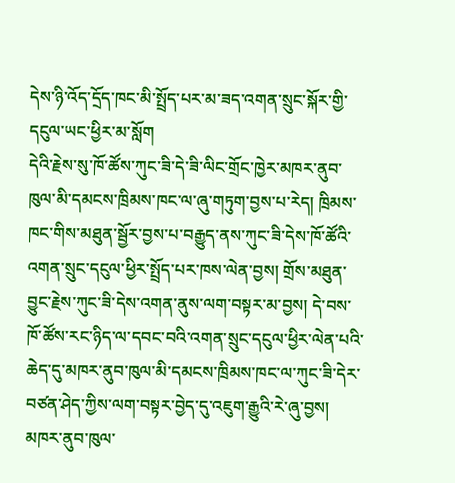དེས་ཉི་འོད་དྲོད་ཁང་མི་སྤྲོད་པར་མ་ཟད་འགན་སྲུང་སྐོར་གྱི་དངུལ་ཡང་ཕྱིར་མ་སློག
དེའི་རྗེས་སུ་ཁོ་ཚོས་ཀུང་ཟི་དེ་ཟི་ལིང་གྲོང་ཁྱེར་མཁར་ནུབ་ཁུལ་མི་དམངས་ཁྲིམས་ཁང་ལ་ཞུ་གཏུག་བྱས་པ་རེད། ཁྲིམས་ཁང་གིས་མཐུན་སྦྱོར་བྱས་པ་བརྒྱུད་ནས་ཀུང་ཟི་དེས་ཁོ་ཚོའི་འགན་སྲུང་དངུལ་ཕྱིར་སྤྲོད་པར་ཁས་ལེན་བྱས། གྲོས་མཐུན་བྱུང་རྗེས་ཀུང་ཟི་དེས་འགན་ནུས་ལག་བསྟར་མ་བྱས། དེ་བས་ཁོ་ཚོས་རང་ཉིད་ལ་དབང་བའི་འགན་སྲུང་དངུལ་ཕྱིར་ལེན་པའི་ཆེད་དུ་མཁར་ནུབ་ཁུལ་མི་དམངས་ཁྲིམས་ཁང་ལ་ཀུང་ཟི་དེར་བཙན་ཤེད་ཀྱིས་ལག་བསྟར་བྱེད་དུ་འཇུག་རྒྱུའི་རེ་ཞུ་བྱས། མཁར་ནུབ་ཁུལ་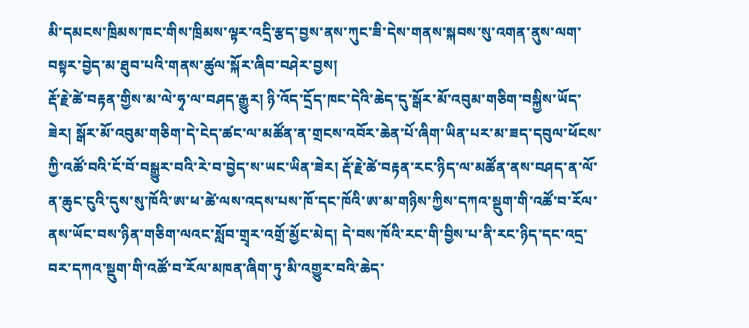མི་དམངས་ཁྲིམས་ཁང་གིས་ཁྲིམས་ལྟར་འདྲི་རྩད་བྱས་ནས་ཀུང་ཟི་དེས་གནས་སྐབས་སུ་འགན་ནུས་ལག་བསྟར་བྱེད་མ་ཐུབ་པའི་གནས་ཚུལ་སྐོར་ཞིབ་བཤེར་བྱས།
རྡོ་རྗེ་ཚེ་བརྟན་གྱིས་མ་ལེ་ཧྭ་ལ་བཤད་རྒྱུར། ཉི་འོད་དྲོད་ཁང་དེའི་ཆེད་དུ་སྒོར་མོ་འབུམ་གཅིག་བསྐྱིས་ཡོད་ཟེར། སྒོར་མོ་འབུམ་གཅིག་དེ་ངེད་ཚང་ལ་མཚོན་ན་གྲངས་འབོར་ཆེན་པོ་ཞིག་ཡིན་པར་མ་ཟད་དབུལ་ཕོངས་ཀྱི་འཚོ་བའི་ངོ་བོ་བསྒྱུར་བའི་རེ་བ་བྱེད་ས་ཡང་ཡིན་ཟེར། རྡོ་རྗེ་ཚེ་བརྟན་རང་ཉིད་ལ་མཚོན་ནས་བཤད་ན་ལོ་ན་ཆུང་ངུའི་དུས་སུ་ཁོའི་ཨ་ཕ་ཚེ་ལས་འདས་པས་ཁོ་དང་ཁོའི་ཨ་མ་གཉིས་ཀྱིས་དཀའ་སྡུག་གི་འཚོ་བ་རོལ་ནས་ཡོང་བས་ཉིན་གཅིག་ལའང་སློབ་གྲྭར་འགྲོ་མྱོང་མེད། དེ་བས་ཁོའི་རང་གི་བྱིས་པ་ནི་རང་ཉིད་དང་འདྲ་བར་དཀའ་སྡུག་གི་འཚོ་བ་རོལ་མཁན་ཞིག་ཏུ་མི་འགྱུར་བའི་ཆེད་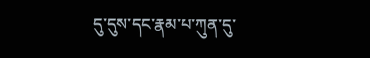དུ་དུས་དང་རྣམ་པ་ཀུན་དུ་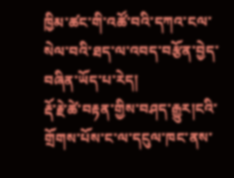ཁྱིམ་ཚང་གི་འཚོ་བའི་དཀའ་ངལ་སེལ་བའི་ཐད་ལ་འབད་བརྩོན་བྱེད་བཞིན་ཡོད་པ་རེད།
རྡོ་རྗེ་ཚེ་བརྟན་གྱིས་བཤད་རྒྱུར།ངའི་གྲོགས་པོས་ང་ལ་དངུལ་ཁང་ནས་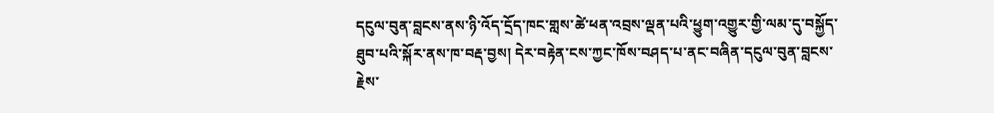དངུལ་བུན་བླངས་ནས་ཉི་འོད་དྲོད་ཁང་གླས་ཚེ་ཕན་འབྲས་ལྡན་པའི་ཕྱུག་འགྱུར་གྱི་ལམ་དུ་བསྐྱོད་ཐུབ་པའི་སྐོར་ནས་ཁ་བརྡ་བྱས། དེར་བརྟེན་ངས་ཀྱང་ཁོས་བཤད་པ་ནང་བཞིན་དངུལ་བུན་བླངས་རྗེས་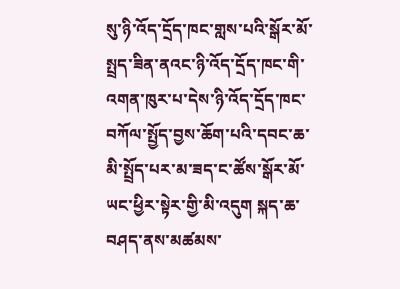སུ་ཉི་འོད་དྲོད་ཁང་གླས་པའི་སྒོར་མོ་སྤྲད་ཟིན་ནའང་ཉི་འོད་དྲོད་ཁང་གི་འགན་ཁུར་པ་དེས་ཉི་འོད་དྲོད་ཁང་བཀོལ་སྤྱོད་བྱས་ཆོག་པའི་དབང་ཆ་མི་སྤྲོད་པར་མ་ཟད་ང་ཚོས་སྒོར་མོ་ཡང་ཕྱིར་སྟེར་གྱི་མི་འདུག སྐད་ཆ་བཤད་ནས་མཚམས་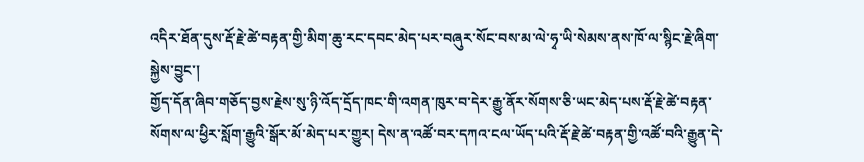འདིར་ཐོན་དུས་རྡོ་རྗེ་ཚེ་བརྟན་གྱི་མིག་ཆུ་རང་དབང་མེད་པར་བཞུར་སོང་བས་མ་ལེ་ཧྭ་ཡི་སེམས་ནས་ཁོ་ལ་སྙིང་རྗེ་ཞིག་སྐྱེས་བྱུང་།
གྱོད་དོན་ཞིབ་གཅོད་བྱས་རྗེས་སུ་ཉི་འོད་དྲོད་ཁང་གི་འགན་ཁུར་བ་དེར་རྒྱུ་ནོར་སོགས་ཅི་ཡང་མེད་པས་རྡོ་རྗེ་ཚེ་བརྟན་སོགས་ལ་ཕྱིར་སློག་རྒྱུའི་སྒོར་མོ་མེད་པར་གྱུར། དེས་ན་འཚོ་བར་དཀའ་ངལ་ཡོད་པའི་རྡོ་རྗེ་ཚེ་བརྟན་གྱི་འཚོ་བའི་རྒྱུན་དེ་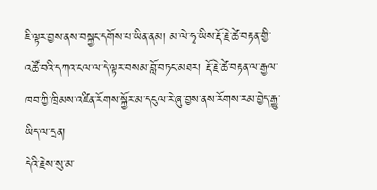ཇི་ལྟར་བྱས་ནས་བསྐྱང་དགོས་པ་ཡིན་ནམ། མ་ལེ་ཧྭ་ཡིས་རྡོ་རྗེ་ཚེ་བརྟན་གྱི་འཚོ་བའི་དཀའ་ངལ་ལ་དེ་ལྟར་བསམ་བློ་བཏང་མཐར། རྡོ་རྗེ་ཚེ་བརྟན་ལ་རྒྱལ་ཁབ་ཀྱི་ཁྲིམས་འཛིན་རོགས་སྐྱོར་མ་དངུལ་རེ་ཞུ་བྱས་ནས་རོགས་རམ་བྱེད་རྒྱུ་ཡིད་ལ་དྲན།
དེའི་རྗེས་སུ་མ་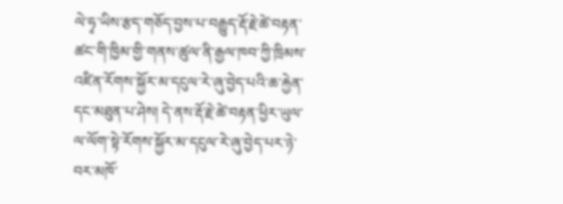ལེ་ཧྭ་ཡིས་རྩད་གཅོད་བྱས་པ་བརྒྱུད་རྡོ་རྗེ་ཚེ་བརྟན་ཚང་གི་ཁྱིམ་གྱི་གནས་ཚུལ་ནི་རྒྱལ་ཁབ་ཀྱི་ཁྲིམས་འཛིན་རོགས་སྐྱོར་མ་དངུལ་རེ་ཞུ་བྱེད་པའི་ཆ་རྐྱེན་དང་མཐུན་པ་ཤེས། དེ་ནས་རྡོ་རྗེ་ཚེ་བརྟན་ཕྱིར་ཡུལ་ལ་ལོག་སྟེ་རོགས་སྐྱོར་མ་དངུལ་རེ་ཞུ་བྱེད་པར་ཉེ་བར་མཁོ་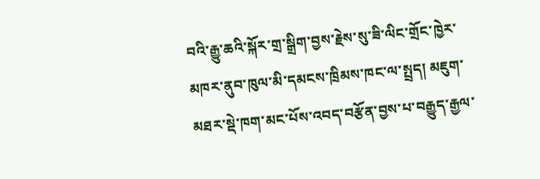བའི་རྒྱུ་ཆའི་སྐོར་གྲ་སྒྲིག་བྱས་རྗེས་སུ་ཟི་ལིང་གྲོང་ཁྱེར་མཁར་ནུབ་ཁུལ་མི་དམངས་ཁྲིམས་ཁང་ལ་སྤྲད། མཇུག་མཐར་སྡེ་ཁག་མང་པོས་འབད་བརྩོན་བྱས་པ་བརྒྱུད་རྒྱལ་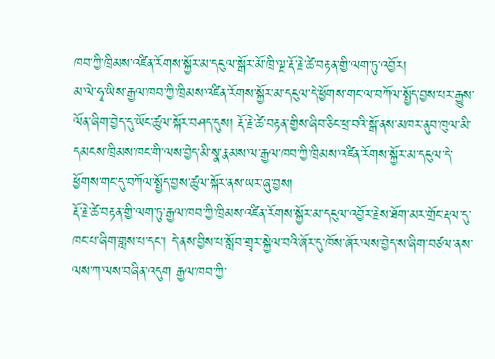ཁབ་ཀྱི་ཁྲིམས་འཛིན་རོགས་སྐྱོར་མ་དངུལ་སྒོར་མོ་ཁྲི་ལྔ་རྡོ་རྗེ་ཚེ་བརྟན་གྱི་ལག་ཏུ་འབྱོར།
མ་ལེ་ཧྭ་ཡིས་རྒྱལ་ཁབ་ཀྱི་ཁྲིམས་འཛིན་རོགས་སྐྱོར་མ་དངུལ་དེ་ཕྱོགས་གང་ལ་བཀོལ་སྤྱོད་བྱས་པར་རྒྱུས་ལོན་ཞིག་བྱེད་དུ་ཡོང་ཚུལ་སྐོར་བཤད་དུས། རྡོ་རྗེ་ཚེ་བརྟན་གྱིས་ཞིབ་ཅིང་ཕྲ་བའི་སྒོ་ནས་མཁར་ནུབ་ཁུལ་མི་དམངས་ཁྲིམས་ཁང་གི་ལས་བྱེད་མི་སྣ་རྣམས་ལ་རྒྱལ་ཁབ་ཀྱི་ཁྲིམས་འཛིན་རོགས་སྐྱོར་མ་དངུལ་དེ་ཕྱོགས་གང་དུ་བཀོལ་སྤྱོད་བྱས་ཚུལ་སྐོར་ནས་ཡར་ཞུ་བྱས།
རྡོ་རྗེ་ཚེ་བརྟན་གྱི་ལག་ཏུ་རྒྱལ་ཁབ་ཀྱི་ཁྲིམས་འཛིན་རོགས་སྐྱོར་མ་དངུལ་འབྱོར་རྗེས་ཐོག་མར་གྲོང་རྡལ་དུ་ཁང་པ་ཞིག་གླས་པ་དང་། དེ་ནས་བྱིས་པ་སློབ་གྲྭར་སྐྱེལ་བའི་ཞོར་དུ་ཁོས་ཞོར་ལས་བྱེད་ས་ཞིག་བཙལ་ནས་ལས་ཀ་ལས་བཞིན་འདུག རྒྱལ་ཁབ་ཀྱི་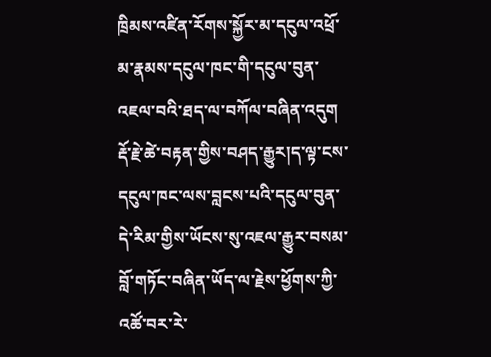ཁྲིམས་འཛིན་རོགས་སྐྱོར་མ་དངུལ་འཕྲོ་མ་རྣམས་དངུལ་ཁང་གི་དངུལ་བུན་འཇལ་བའི་ཐད་ལ་བཀོལ་བཞིན་འདུག
རྡོ་རྗེ་ཚེ་བརྟན་གྱིས་བཤད་རྒྱུར།ད་ལྟ་ངས་དངུལ་ཁང་ལས་བླངས་པའི་དངུལ་བུན་དེ་རིམ་གྱིས་ཡོངས་སུ་འཇལ་རྒྱུར་བསམ་བློ་གཏོང་བཞིན་ཡོད་ལ་རྗེས་ཕྱོགས་ཀྱི་འཚོ་བར་རེ་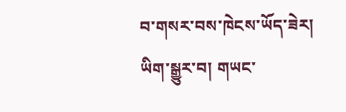བ་གསར་བས་ཁེངས་ཡོད་ཟེར།
ཡིག་སྒྱུར་བ། གཡང་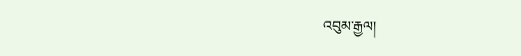འབུམ་རྒྱལ།